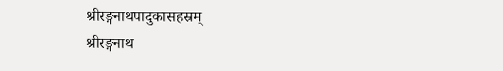श्रीरङ्गनाथपादुकासहस्रम्
श्रीरङ्गनाथ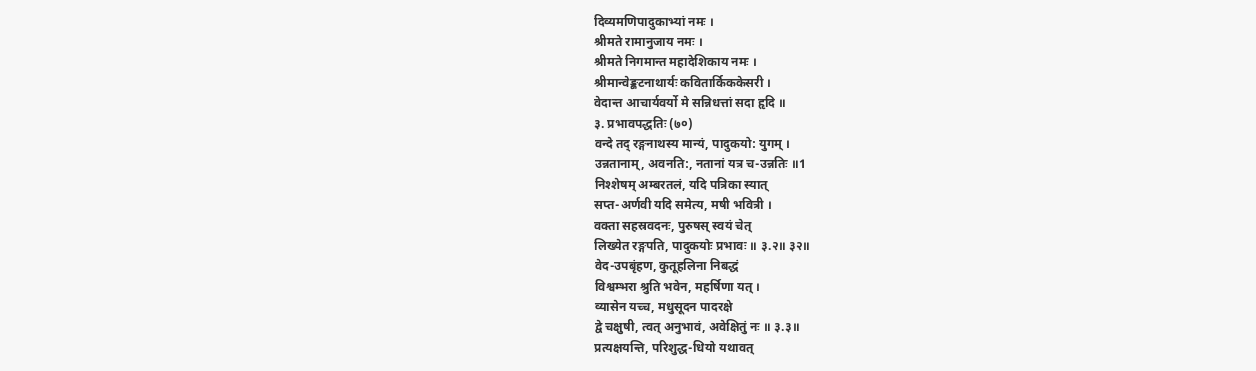दिव्यमणिपादुकाभ्यां नमः ।
श्रीमते रामानुजाय नमः ।
श्रीमते निगमान्त महादेशिकाय नमः ।
श्रीमान्वेङ्कटनाथार्यः कवितार्किककेसरी ।
वेदान्त आचार्यवर्यो मे सन्निधत्तां सदा हृदि ॥
३. प्रभावपद्धतिः (७०)
वन्दे तद् रङ्गनाथस्य मान्यं, पादुकयो: युगम् ।
उन्नतानाम्, अवनति:, नतानां यत्र च-उन्नतिः ॥1
निश्शेषम् अम्बरतलं, यदि पत्रिका स्यात्
सप्त-अर्णवी यदि समेत्य, मषी भवित्री ।
वक्ता सहस्रवदनः, पुरुषस् स्वयं चेत्
लिख्येत रङ्गपति, पादुकयोः प्रभावः ॥ ३.२॥ ३२॥
वेद-उपबृंहण, कुतूहलिना निबद्धं
विश्वम्भरा श्रुति भवेन, महर्षिणा यत् ।
व्यासेन यच्च, मधुसूदन पादरक्षे
द्वे चक्षुषी, त्वत् अनुभावं, अवेक्षितुं नः ॥ ३.३॥
प्रत्यक्षयन्ति, परिशुद्ध-धियो यथावत्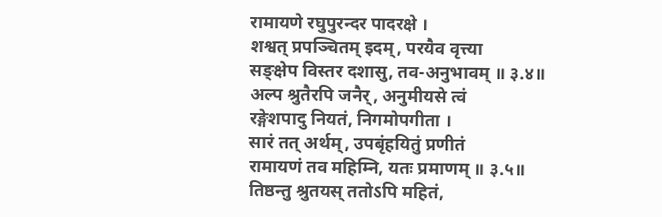रामायणे रघुपुरन्दर पादरक्षे ।
शश्वत् प्रपञ्चितम् इदम्, परयैव वृत्त्या
सङ्क्षेप विस्तर दशासु, तव-अनुभावम् ॥ ३.४॥
अल्प श्रुतैरपि जनैर्, अनुमीयसे त्वं
रङ्गेशपादु नियतं, निगमोपगीता ।
सारं तत् अर्थम्, उपबृंहयितुं प्रणीतं
रामायणं तव महिम्नि, यतः प्रमाणम् ॥ ३.५॥
तिष्ठन्तु श्रुतयस् ततोऽपि महितं,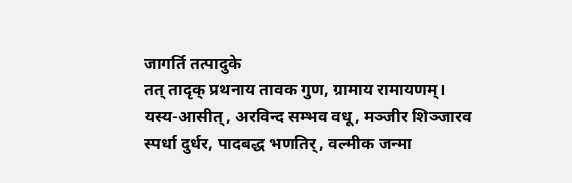जागर्ति तत्पादुके
तत् तादृक् प्रथनाय तावक गुण, ग्रामाय रामायणम्।
यस्य-आसीत्, अरविन्द सम्भव वधू, मञ्जीर शिञ्जारव
स्पर्धा दुर्धर, पादबद्ध भणतिर्, वल्मीक जन्मा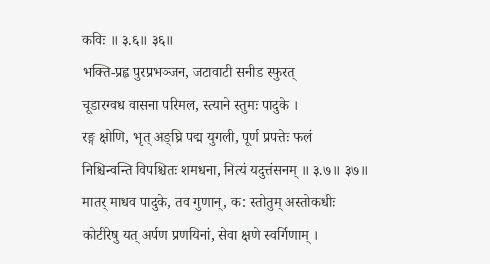कविः ॥ ३.६॥ ३६॥
भक्ति-प्रह्व पुरप्रभञ्जन, जटावाटी सनीड स्फुरत्
चूडारग्वध वासना परिमल, स्त्याने स्तुमः पादुके ।
रङ्ग क्षोणि, भृत् अङ्घ्रि पद्म युगली, पूर्ण प्रपत्तेः फलं
निश्चिन्वन्ति विपश्चितः शमधना, नित्यं यदुत्तंसनम् ॥ ३.७॥ ३७॥
मातर् माधव पादुके, तव गुणान्, क: स्तोतुम् अस्तोकधीः
कोटीरेषु यत् अर्पण प्रणयिनां, सेवा क्षणे स्वर्गिणाम् ।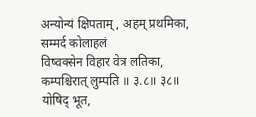अन्योन्यं क्षिपताम्, अहम् प्रथमिका, सम्मर्द कोलाहलं
विष्वक्सेन विहार वेत्र लतिका, कम्पश्चिरात् लुम्पति ॥ ३.८॥ ३८॥
योषिद् भूत,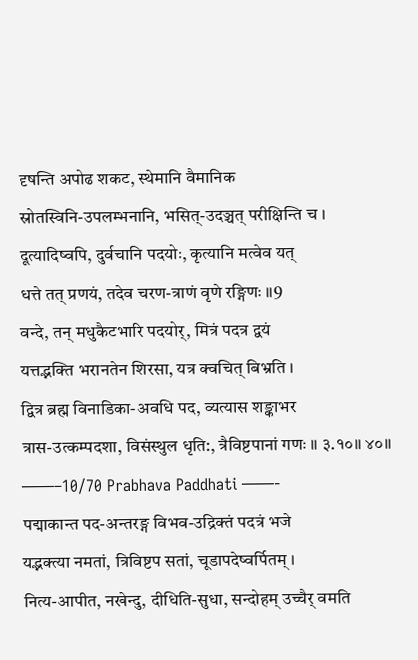दृषन्ति अपोढ शकट, स्थेमानि वैमानिक
स्रोतस्विनि-उपलम्भनानि, भसित्-उदञ्चत् परीक्षिन्ति च ।
दूत्यादिष्वपि, दुर्वचानि पदयोः, कृत्यानि मत्वेव यत्
धत्ते तत् प्रणयं, तदेव चरण-त्राणं वृणे रङ्गिणः ॥9
वन्दे, तन् मधुकैटभारि पदयोर्, मित्रं पदत्र द्वयं
यत्तद्भक्ति भरानतेन शिरसा, यत्र क्वचित् बिभ्रति ।
द्वित्र ब्रह्म विनाडिका-अवधि पद, व्यत्यास शङ्काभर
त्रास-उत्कम्पदशा, विसंस्थुल धृति:, त्रैविष्टपानां गणः ॥ ३.१०॥ ४०॥
——–10/70 Prabhava Paddhati ——-
पद्माकान्त पद-अन्तरङ्ग विभव-उद्रिक्तं पदत्रं भजे
यद्भक्त्या नमतां, त्रिविष्टप सतां, चूडापदेष्वर्पितम् ।
नित्य-आपीत, नखेन्दु, दीधिति-सुधा, सन्दोहम् उच्चैर् वमति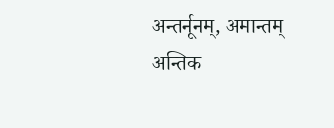अन्तर्नूनम्, अमान्तम् अन्तिक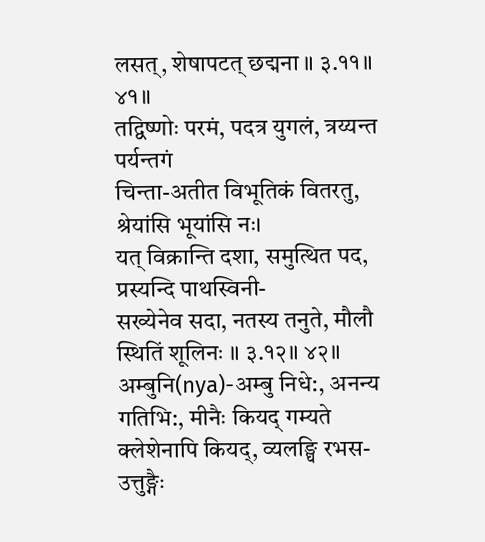लसत्, शेषापटत् छद्मना ॥ ३.११॥ ४१॥
तद्विष्णोः परमं, पदत्र युगलं, त्रय्यन्त पर्यन्तगं
चिन्ता-अतीत विभूतिकं वितरतु, श्रेयांसि भूयांसि नः।
यत् विक्रान्ति दशा, समुत्थित पद, प्रस्यन्दि पाथस्विनी-
सख्येनेव सदा, नतस्य तनुते, मौलौ स्थितिं शूलिनः ॥ ३.१२॥ ४२॥
अम्बुनि(nya)-अम्बु निधे:, अनन्य गतिभि:, मीनैः कियद् गम्यते
क्लेशेनापि कियद्, व्यलङ्घि रभस-उत्तुङ्गैः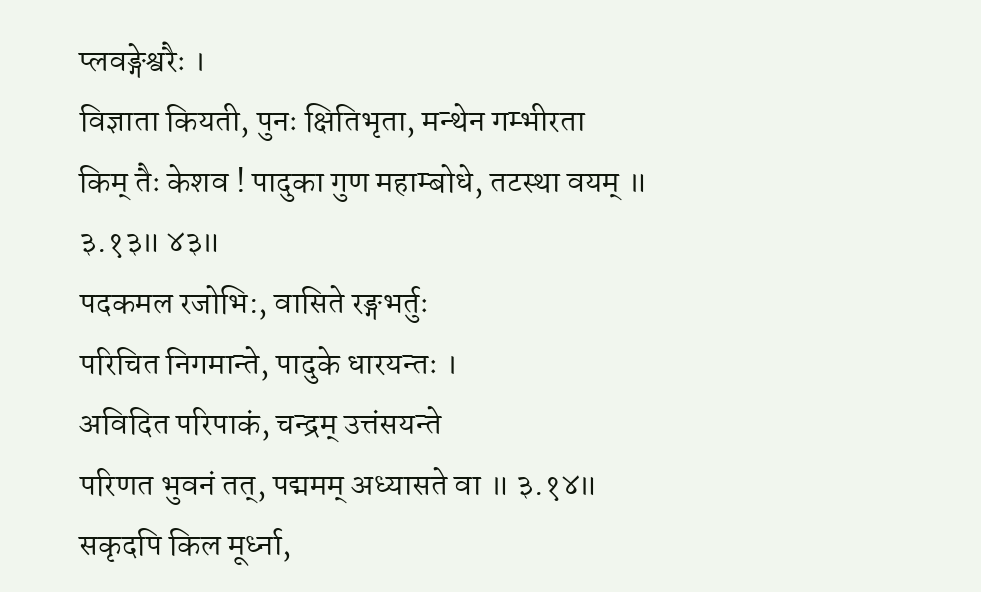प्लवङ्गेश्वरैः ।
विज्ञाता कियती, पुनः क्षितिभृता, मन्थेन गम्भीरता
किम् तैः केशव ! पादुका गुण महाम्बोधे, तटस्था वयम् ॥ ३.१३॥ ४३॥
पदकमल रजोभि:, वासिते रङ्गभर्तुः
परिचित निगमान्ते, पादुके धारयन्तः ।
अविदित परिपाकं, चन्द्रम् उत्तंसयन्ते
परिणत भुवनं तत्, पद्ममम् अध्यासते वा ॥ ३.१४॥
सकृदपि किल मूर्ध्ना,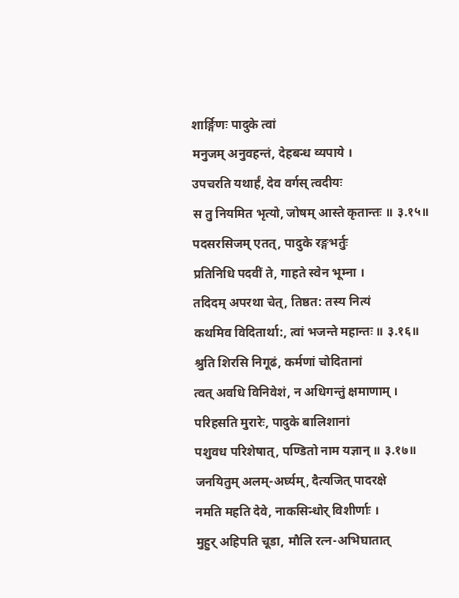शार्ङ्गिणः पादुके त्वां
मनुजम् अनुवहन्तं, देहबन्ध व्यपाये ।
उपचरति यथार्हं, देव वर्गस् त्वदीयः
स तु नियमित भृत्यो, जोषम् आस्ते कृतान्तः ॥ ३.१५॥
पदसरसिजम् एतत्, पादुके रङ्गभर्तुः
प्रतिनिधि पदवीं ते, गाहते स्वेन भूम्ना ।
तदिदम् अपरथा चेत्, तिष्ठत: तस्य नित्यं
कथमिव विदितार्था:, त्वां भजन्ते महान्तः ॥ ३.१६॥
श्रुति शिरसि निगूढं, कर्मणां चोदितानां
त्वत् अवधि विनिवेशं, न अधिगन्तुं क्षमाणाम् ।
परिहसति मुरारेः, पादुके बालिशानां
पशुवध परिशेषात्, पण्डितो नाम यज्ञान् ॥ ३.१७॥
जनयितुम् अलम्-अर्घ्यम्, दैत्यजित् पादरक्षे
नमति महति देवे, नाकसिन्धोर् विशीर्णाः ।
मुहुर् अहिपति चूडा, मौलि रत्न-अभिघातात्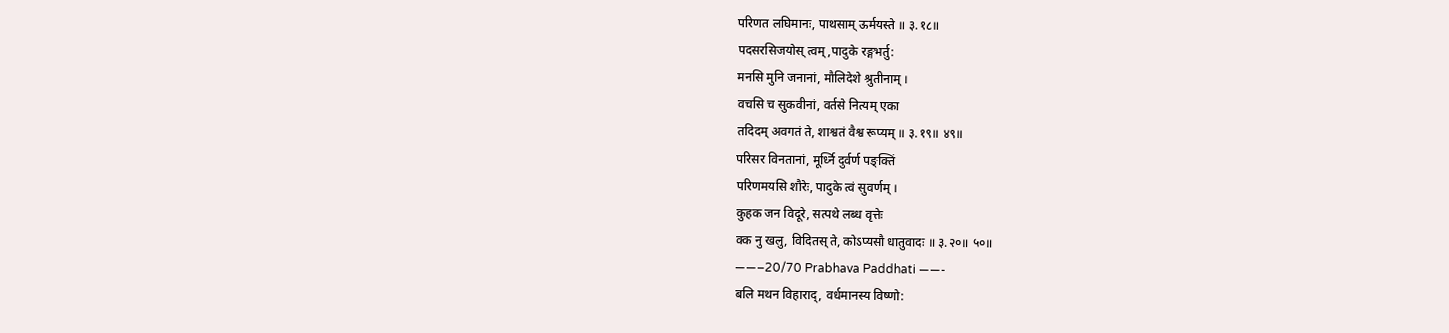परिणत लघिमानः, पाथसाम् ऊर्मयस्ते ॥ ३.१८॥
पदसरसिजयोस् त्वम्,पादुके रङ्गभर्तु:
मनसि मुनि जनानां, मौलिदेशे श्रुतीनाम् ।
वचसि च सुकवीनां, वर्तसे नित्यम् एका
तदिदम् अवगतं ते, शाश्वतं वैश्व रूप्यम् ॥ ३.१९॥ ४९॥
परिसर विनतानां, मूर्ध्नि दुर्वर्ण पङ्क्तिं
परिणमयसि शौरेः, पादुके त्वं सुवर्णम् ।
कुहक जन विदूरे, सत्पथे लब्ध वृत्तेः
क्क नु खलु, विदितस् ते, कोऽप्यसौ धातुवादः ॥ ३.२०॥ ५०॥
——–20/70 Prabhava Paddhati ——-
बलि मथन विहाराद्, वर्धमानस्य विष्णो: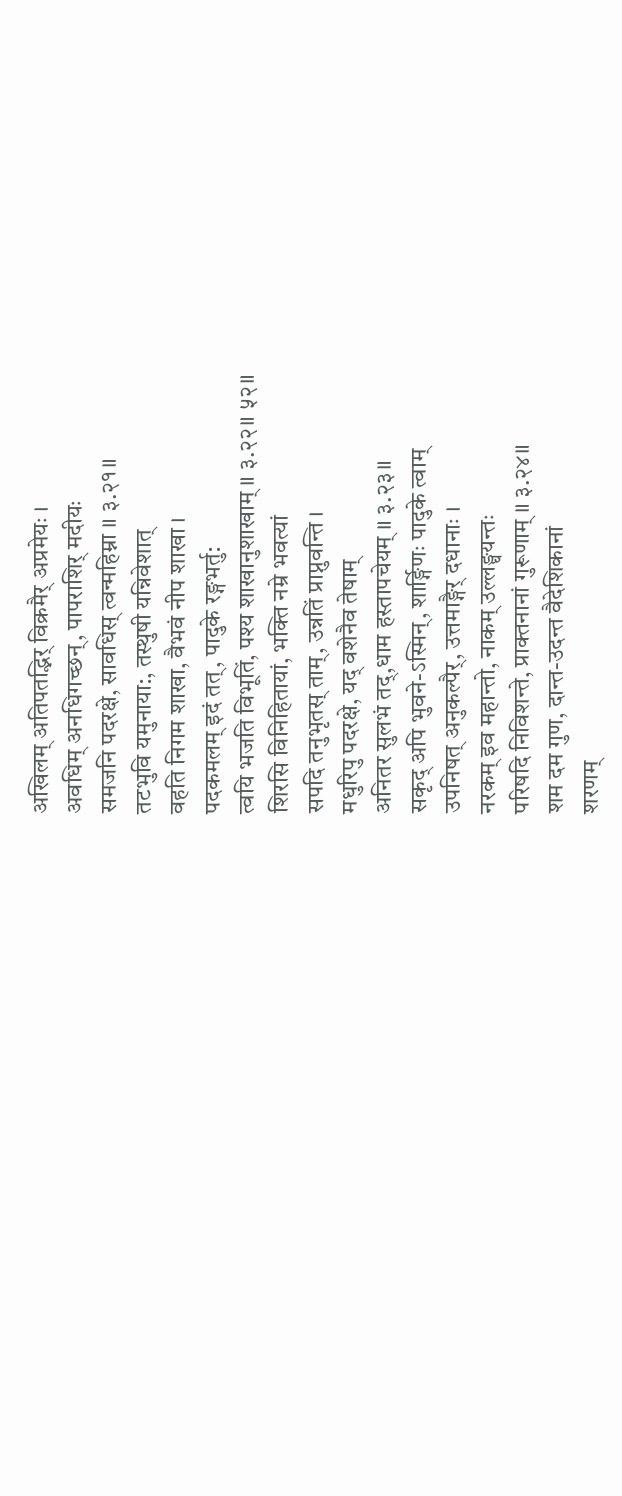अखिलम् अतिपतद्भिर् विक्रमैर् अप्रमेयः ।
अवधिम् अनधिगच्छन्, पापराशिर् मदीयः
समजनि पदरक्षे, सावधिस् त्वन्महिम्ना ॥ ३.२१॥
तटभुवि यमुनाया:, तस्थुषी यन्निवेशात्
वहति निगम शाखा, वैभवं नीप शाखा ।
पदकमलम् इदं तत्, पादुके रङ्गभर्तु:
त्वयि भजति विभूतिं, पश्य शाखानुशाखाम् ॥ ३.२२॥ ५२॥
शिरसि विनिहितायां, भक्ति नम्रे भवत्यां
सपदि तनुभृतस् ताम्, उन्नतिं प्राप्नुवन्ति ।
मधुरिपु पदरक्षे, यद् वशेनैव तेषाम्
अनितर सुलभं तद्,धाम हस्तापचेयम् ॥ ३.२३॥
सकृद् अपि भुवने-ऽस्मिन्, शार्ङ्गिणः पादुके त्वाम्
उपनिषत् अनुकल्पैर्, उत्तमाङ्गैर् दधानाः ।
नरकम् इव महान्तो, नाकम् उल्लङ्घयन्तः
परिषदि निविशन्ते, प्राक्तनानां गुरूणाम् ॥ ३.२४॥
शम दम गुण, दान्त-उदन्त वैदेशिकानां
शरणम्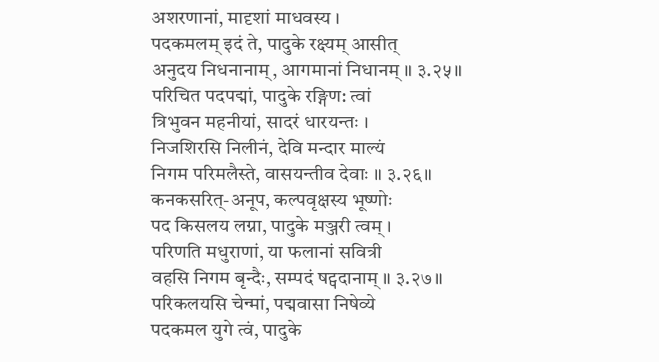अशरणानां, मादृशां माधवस्य ।
पदकमलम् इदं ते, पादुके रक्ष्यम् आसीत्
अनुदय निधनानाम्, आगमानां निधानम् ॥ ३.२५॥
परिचित पदपद्मां, पादुके रङ्गिण: त्वां
त्रिभुवन महनीयां, सादरं धारयन्तः ।
निजशिरसि निलीनं, देवि मन्दार माल्यं
निगम परिमलैस्ते, वासयन्तीव देवाः ॥ ३.२६॥
कनकसरित्-अनूप, कल्पवृक्षस्य भूष्णोः
पद किसलय लग्ना, पादुके मञ्जरी त्वम् ।
परिणति मधुराणां, या फलानां सवित्री
वहसि निगम बृन्दैः, सम्पदं षट्पदानाम् ॥ ३.२७॥
परिकलयसि चेन्मां, पद्मवासा निषेव्ये
पदकमल युगे त्वं, पादुके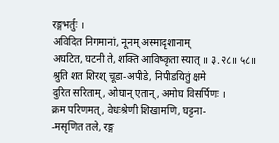रङ्गभर्तुः ।
अविदित निगमानां, नूनम् अस्मादृशानाम्
अघटित, घटनी ते, शक्ति आविष्कृता स्यात् ॥ ३.२८॥ ५८॥
श्रुति शत शिरश् चूडा-अपीडे, निपीडयितुं क्षमे
दुरित सरिताम्, ओघान् एतान्, अमोघ विसर्पिणः ।
क्रम परिणमत्, वेधःश्रेणी शिखामणि, घट्टना-
-मसृणित तले, रङ्ग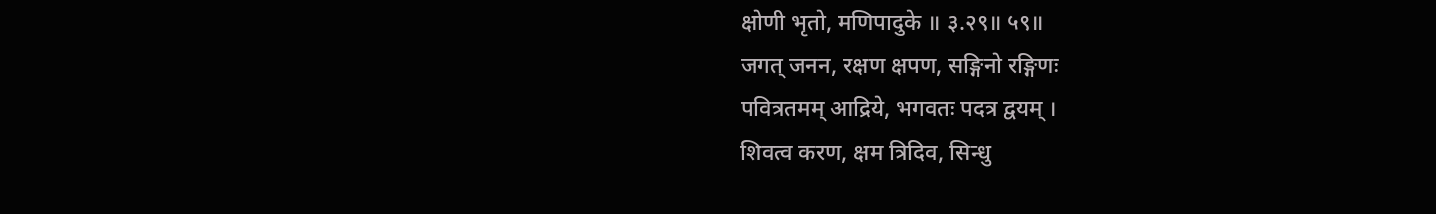क्षोणी भृतो, मणिपादुके ॥ ३.२९॥ ५९॥
जगत् जनन, रक्षण क्षपण, सङ्गिनो रङ्गिणः
पवित्रतमम् आद्रिये, भगवतः पदत्र द्वयम् ।
शिवत्व करण, क्षम त्रिदिव, सिन्धु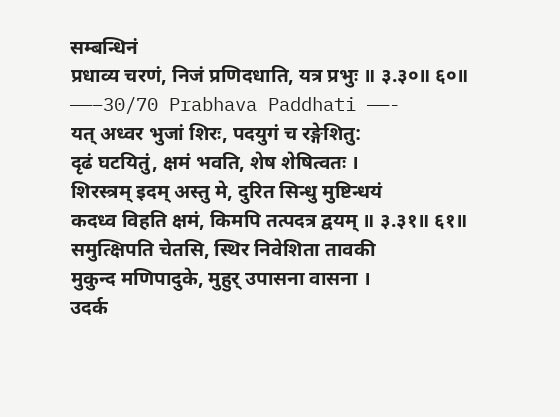सम्बन्धिनं
प्रधाव्य चरणं, निजं प्रणिदधाति, यत्र प्रभुः ॥ ३.३०॥ ६०॥
——–30/70 Prabhava Paddhati ——-
यत् अध्वर भुजां शिरः, पदयुगं च रङ्गेशितु:
दृढं घटयितुं, क्षमं भवति, शेष शेषित्वतः ।
शिरस्त्रम् इदम् अस्तु मे, दुरित सिन्धु मुष्टिन्धयं
कदध्व विहति क्षमं, किमपि तत्पदत्र द्वयम् ॥ ३.३१॥ ६१॥
समुत्क्षिपति चेतसि, स्थिर निवेशिता तावकी
मुकुन्द मणिपादुके, मुहुर् उपासना वासना ।
उदर्क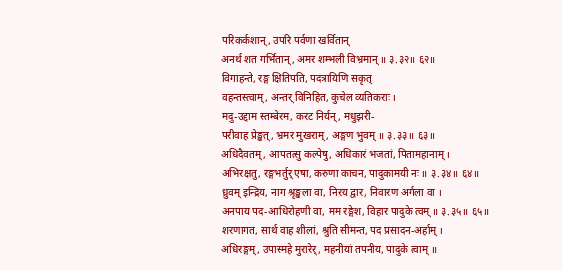परिकर्कशान्, उपरि पर्वणा खर्वितान्
अनर्थ शत गर्भितान्, अमर शम्भली विभ्रमान् ॥ ३.३२॥ ६२॥
विगाहन्ते, रङ्ग क्षितिपति, पदत्रायिणि सकृत्
वहन्तस्त्वाम्, अन्तर् विनिहित, कुचेल व्यतिकराः ।
मदु-उद्दाम स्तम्बेरम, करट निर्यन्, मधुझरी-
परीवाह प्रेङ्खत्, भ्रमर मुखराम् , अङ्गण भुवम् ॥ ३.३३॥ ६३॥
अधिदैवतम्, आपतत्सु कल्पेषु, अधिकारं भजतां, पितामहानाम् ।
अभिरक्षतु, रङ्गभर्तुर् एषा, करुणा काचन, पादुकामयी नः ॥ ३.३४॥ ६४॥
ध्रुवम् इन्द्रिय, नाग श्रृङ्खला वा, निरय द्वार, निवारण अर्गला वा ।
अनपाय पद-आधिरोहणी वा, मम रङ्गेश, विहार पादुके त्वम् ॥ ३.३५॥ ६५॥
शरणागत, सार्थ वाह शीलां, श्रुति सीमन्त, पद प्रसादन-अर्हाम् ।
अधिरङ्गम्, उपास्महे मुरारेर्, महनीयां तपनीय, पादुके त्वाम् ॥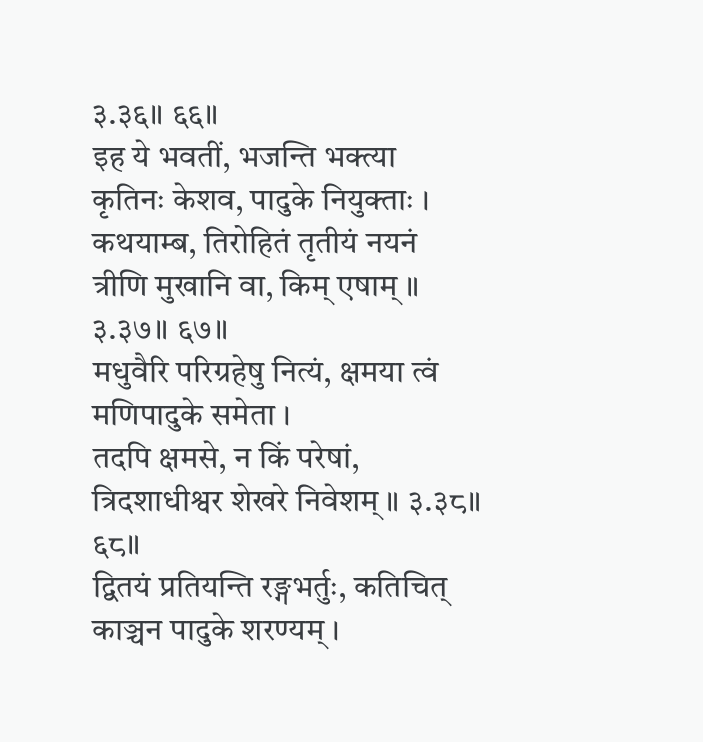३.३६॥ ६६॥
इह ये भवतीं, भजन्ति भक्त्या
कृतिनः केशव, पादुके नियुक्ताः ।
कथयाम्ब, तिरोहितं तृतीयं नयनं
त्रीणि मुखानि वा, किम् एषाम् ॥ ३.३७॥ ६७॥
मधुवैरि परिग्रहेषु नित्यं, क्षमया त्वं मणिपादुके समेता ।
तदपि क्षमसे, न किं परेषां, त्रिदशाधीश्वर शेखरे निवेशम् ॥ ३.३८॥ ६८॥
द्वितयं प्रतियन्ति रङ्गभर्तुः, कतिचित् काञ्चन पादुके शरण्यम् ।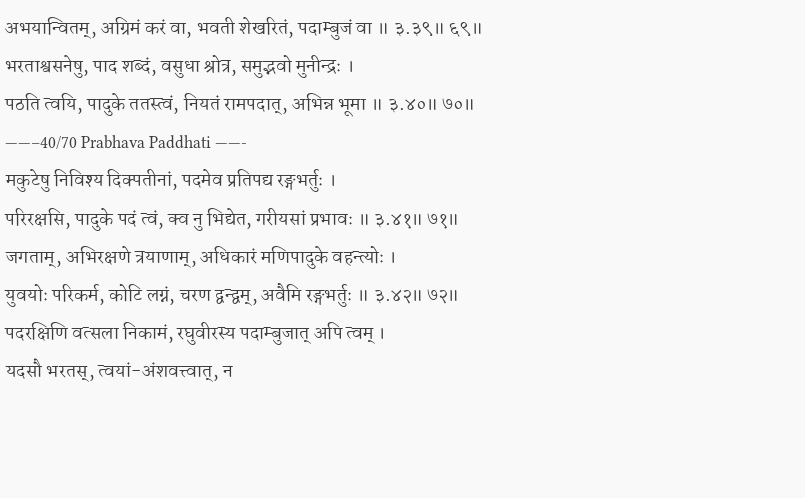अभयान्वितम्, अग्रिमं करं वा, भवती शेखरितं, पदाम्बुजं वा ॥ ३.३९॥ ६९॥
भरताश्वसनेषु, पाद शब्दं, वसुधा श्रोत्र, समुद्भवो मुनीन्द्रः ।
पठति त्वयि, पादुके ततस्त्वं, नियतं रामपदात्, अभिन्न भूमा ॥ ३.४०॥ ७०॥
——–40/70 Prabhava Paddhati ——-
मकुटेषु निविश्य दिक्पतीनां, पदमेव प्रतिपद्य रङ्गभर्तुः ।
परिरक्षसि, पादुके पदं त्वं, क्व नु भिद्येत, गरीयसां प्रभावः ॥ ३.४१॥ ७१॥
जगताम्, अभिरक्षणे त्रयाणाम्, अधिकारं मणिपादुके वहन्त्योः ।
युवयोः परिकर्म, कोटि लग्नं, चरण द्वन्द्वम्, अवैमि रङ्गभर्तुः ॥ ३.४२॥ ७२॥
पदरक्षिणि वत्सला निकामं, रघुवीरस्य पदाम्बुजात् अपि त्वम् ।
यदसौ भरतस्, त्वयां-अंशवत्त्वात्, न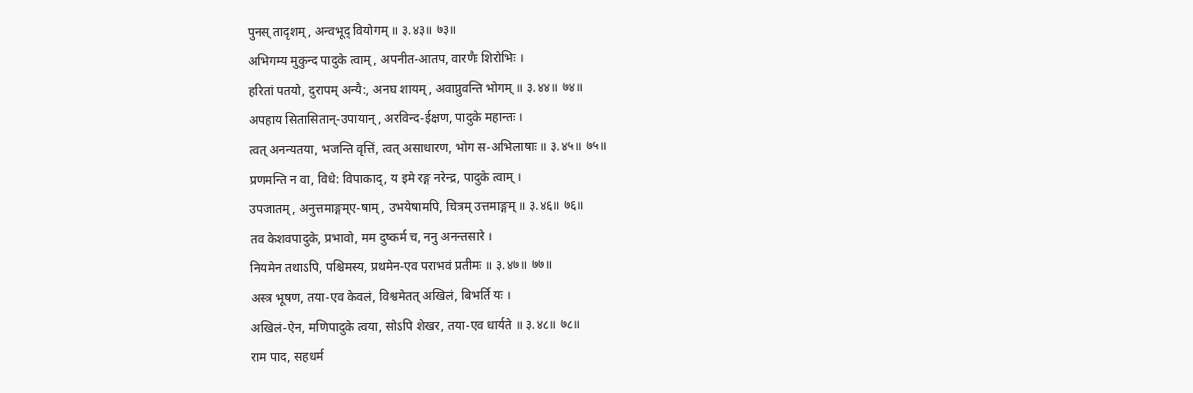पुनस् तादृशम्, अन्वभूद् वियोगम् ॥ ३.४३॥ ७३॥
अभिगम्य मुकुन्द पादुके त्वाम्, अपनीत-आतप, वारणैः शिरोभिः ।
हरितां पतयो, दुरापम् अन्यै:, अनघ शायम्, अवाप्नुवन्ति भोगम् ॥ ३.४४॥ ७४॥
अपहाय सितासितान्-उपायान्, अरविन्द-ईक्षण, पादुके महान्तः ।
त्वत् अनन्यतया, भजन्ति वृत्तिं, त्वत् असाधारण, भोग स-अभिलाषाः ॥ ३.४५॥ ७५॥
प्रणमन्ति न वा, विधे: विपाकाद्, य इमे रङ्ग नरेन्द्र, पादुके त्वाम् ।
उपजातम्, अनुत्तमाङ्गम्ए-षाम्, उभयेषामपि, चित्रम् उत्तमाङ्गम् ॥ ३.४६॥ ७६॥
तव केशवपादुके, प्रभावो, मम दुष्कर्म च, ननु अनन्तसारे ।
नियमेन तथाऽपि, पश्चिमस्य, प्रथमेन-एव पराभवं प्रतीमः ॥ ३.४७॥ ७७॥
अस्त्र भूषण, तया-एव केवलं, विश्वमेतत् अखिलं, बिभर्ति यः ।
अखिलं-ऐन, मणिपादुके त्वया, सोऽपि शेखर, तया-एव धार्यते ॥ ३.४८॥ ७८॥
राम पाद, सहधर्म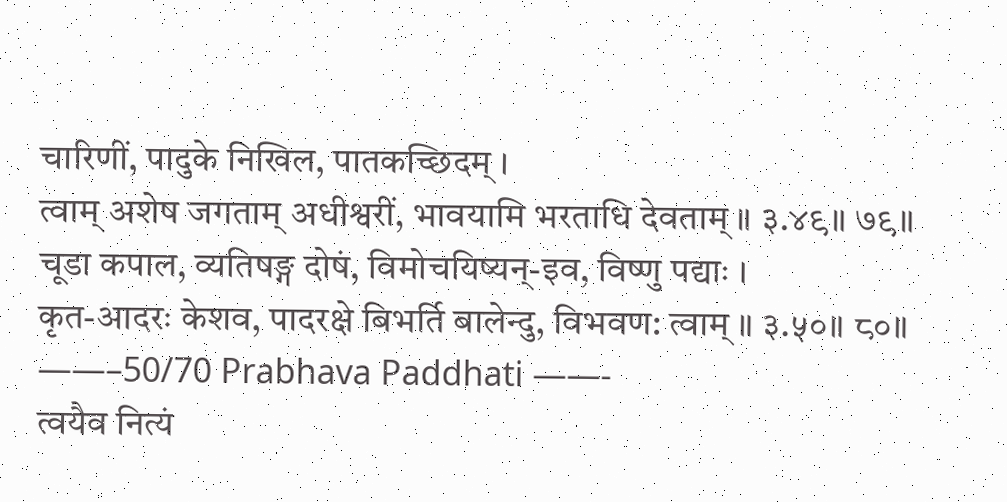चारिणीं, पादुके निखिल, पातकच्छिदम् ।
त्वाम् अशेष जगताम् अधीश्वरीं, भावयामि भरताधि देवताम् ॥ ३.४९॥ ७९॥
चूडा कपाल, व्यतिषङ्ग दोषं, विमोचयिष्यन्-इव, विष्णु पद्याः ।
कृत-आदरः केशव, पादरक्षे बिभर्ति बालेन्दु, विभवण: त्वाम् ॥ ३.५०॥ ८०॥
——–50/70 Prabhava Paddhati ——-
त्वयैव नित्यं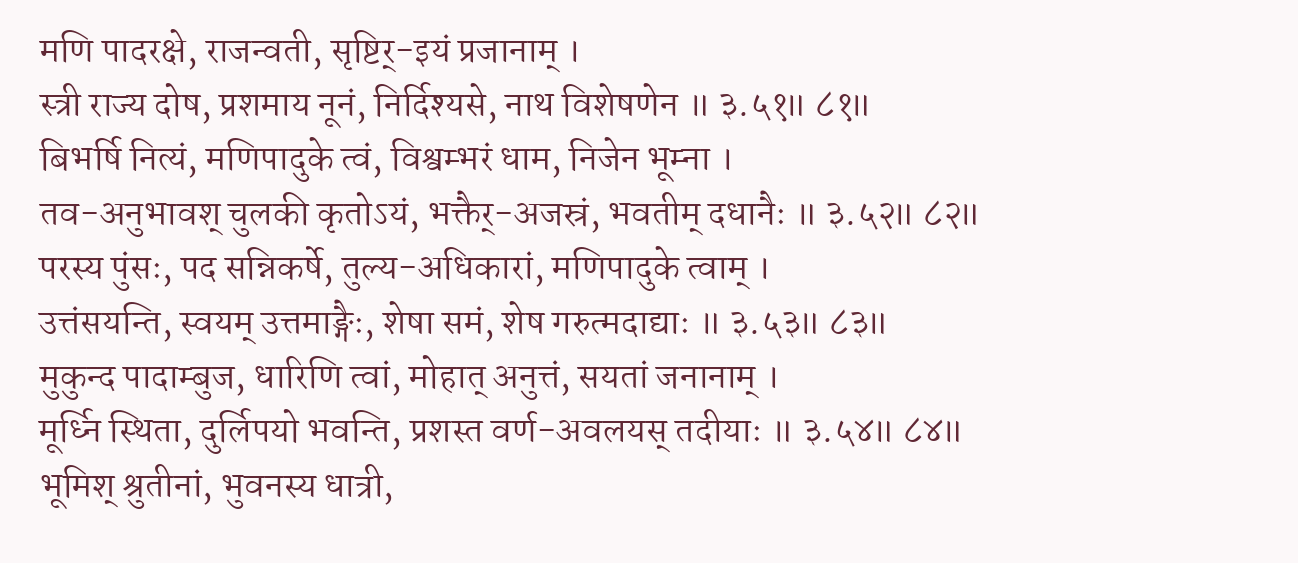मणि पादरक्षे, राजन्वती, सृष्टिर्-इयं प्रजानाम् ।
स्त्री राज्य दोष, प्रशमाय नूनं, निर्दिश्यसे, नाथ विशेषणेन ॥ ३.५१॥ ८१॥
बिभर्षि नित्यं, मणिपादुके त्वं, विश्वम्भरं धाम, निजेन भूम्ना ।
तव-अनुभावश् चुलकी कृतोऽयं, भक्तैर्-अजस्रं, भवतीम् दधानैः ॥ ३.५२॥ ८२॥
परस्य पुंसः, पद सन्निकर्षे, तुल्य-अधिकारां, मणिपादुके त्वाम् ।
उत्तंसयन्ति, स्वयम् उत्तमाङ्गैः, शेषा समं, शेष गरुत्मदाद्याः ॥ ३.५३॥ ८३॥
मुकुन्द पादाम्बुज, धारिणि त्वां, मोहात् अनुत्तं, सयतां जनानाम् ।
मूर्ध्नि स्थिता, दुर्लिपयो भवन्ति, प्रशस्त वर्ण-अवलयस् तदीयाः ॥ ३.५४॥ ८४॥
भूमिश् श्रुतीनां, भुवनस्य धात्री,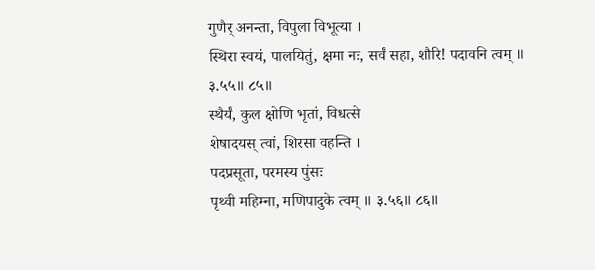गुणैर् अनन्ता, विपुला विभूत्या ।
स्थिरा स्वयं, पालयितुं, क्षमा नः, सर्वं सहा, शौरि! पदावनि त्वम् ॥ ३.५५॥ ८५॥
स्थैर्यं, कुल क्षोणि भृतां, विधत्से
शेषादयस् त्वां, शिरसा वहन्ति ।
पदप्रसूता, परमस्य पुंसः
पृथ्वी महिम्ना, मणिपादुके त्वम् ॥ ३.५६॥ ८६॥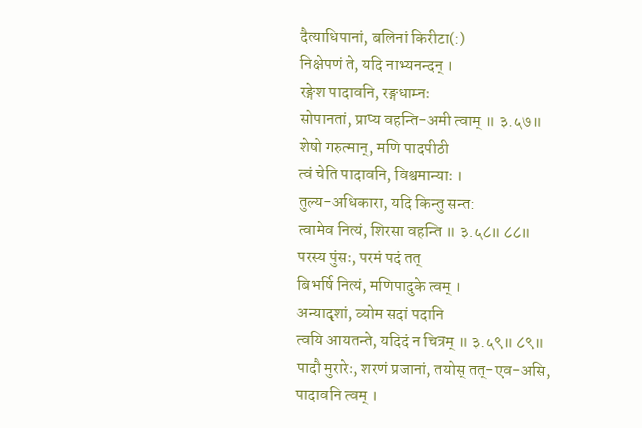दैत्याधिपानां, बलिनां किरीटा(:)
निक्षेपणं ते, यदि नाभ्यनन्दन् ।
रङ्गेश पादावनि, रङ्गधाम्नः
सोपानतां, प्राप्य वहन्ति-अमी त्वाम् ॥ ३.५७॥
शेषो गरुत्मान्, मणि पादपीठी
त्वं चेति पादावनि, विश्वमान्याः ।
तुल्य-अधिकारा, यदि किन्तु सन्त:
त्वामेव नित्यं, शिरसा वहन्ति ॥ ३.५८॥ ८८॥
परस्य पुंसः, परमं पदं तत्
बिभर्षि नित्यं, मणिपादुके त्वम् ।
अन्यादृशां, व्योम सदां पदानि
त्वयि आयतन्ते, यदिदं न चित्रम् ॥ ३.५९॥ ८९॥
पादौ मुरारेः, शरणं प्रजानां, तयोस् तत्-एव-असि, पादावनि त्वम् ।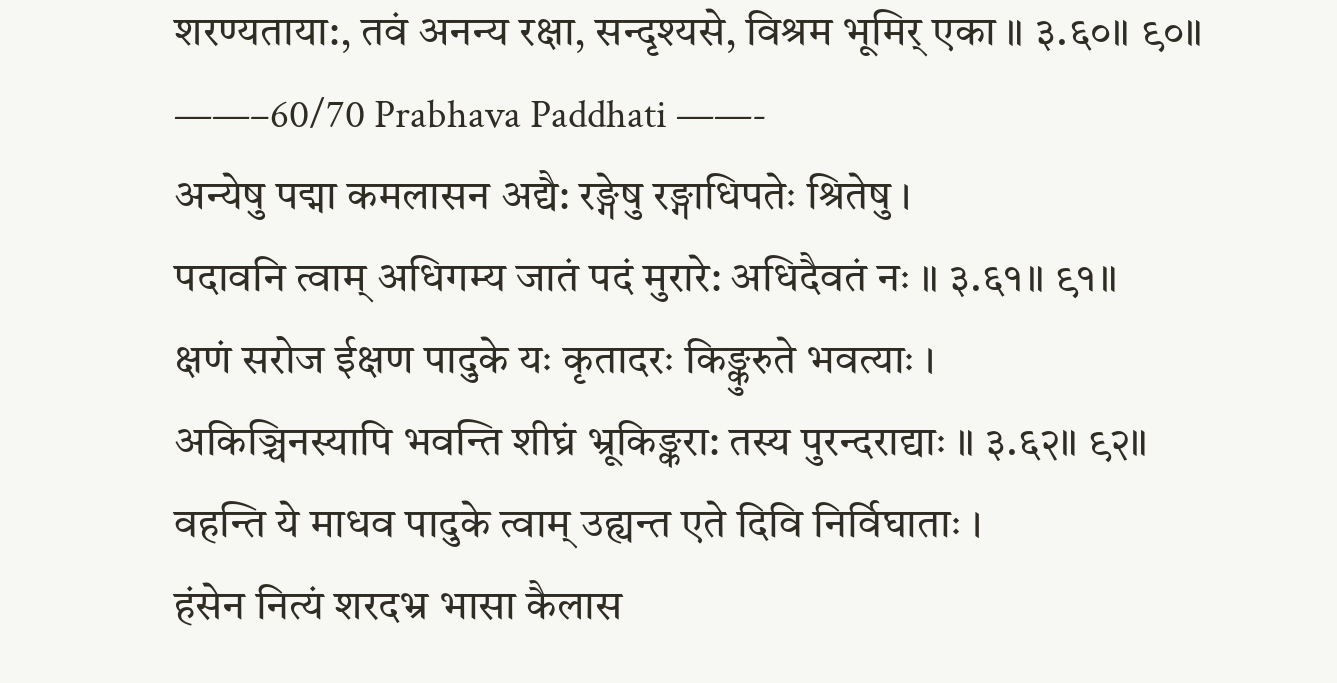शरण्यताया:, तवं अनन्य रक्षा, सन्दृश्यसे, विश्रम भूमिर् एका ॥ ३.६०॥ ९०॥
——–60/70 Prabhava Paddhati ——-
अन्येषु पद्मा कमलासन अद्यै: रङ्गेषु रङ्गाधिपतेः श्रितेषु ।
पदावनि त्वाम् अधिगम्य जातं पदं मुरारे: अधिदैवतं नः ॥ ३.६१॥ ९१॥
क्षणं सरोज ईक्षण पादुके यः कृतादरः किङ्कुरुते भवत्याः ।
अकिञ्चिनस्यापि भवन्ति शीघ्रं भ्रूकिङ्करा: तस्य पुरन्दराद्याः ॥ ३.६२॥ ९२॥
वहन्ति ये माधव पादुके त्वाम् उह्यन्त एते दिवि निर्विघाताः ।
हंसेन नित्यं शरदभ्र भासा कैलास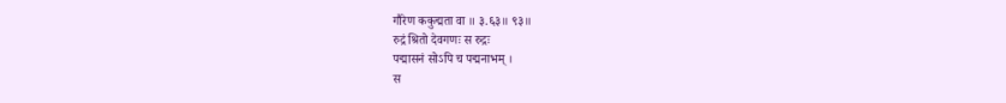गौरेण ककुद्मता वा ॥ ३.६३॥ ९३॥
रुद्रं श्रितो देवगणः स रुद्रः
पद्मासनं सोऽपि च पद्मनाभम् ।
स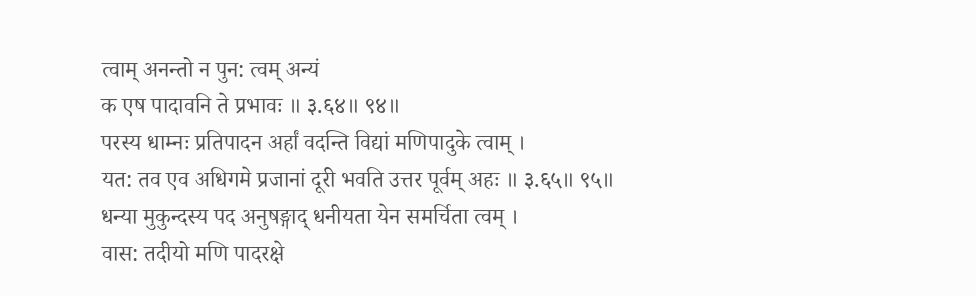त्वाम् अनन्तो न पुन: त्वम् अन्यं
क एष पादावनि ते प्रभावः ॥ ३.६४॥ ९४॥
परस्य धाम्नः प्रतिपादन अर्हां वदन्ति विद्यां मणिपादुके त्वाम् ।
यत: तव एव अधिगमे प्रजानां दूरी भवति उत्तर पूर्वम् अहः ॥ ३.६५॥ ९५॥
धन्या मुकुन्दस्य पद अनुषङ्गाद् धनीयता येन समर्चिता त्वम् ।
वास: तदीयो मणि पादरक्षे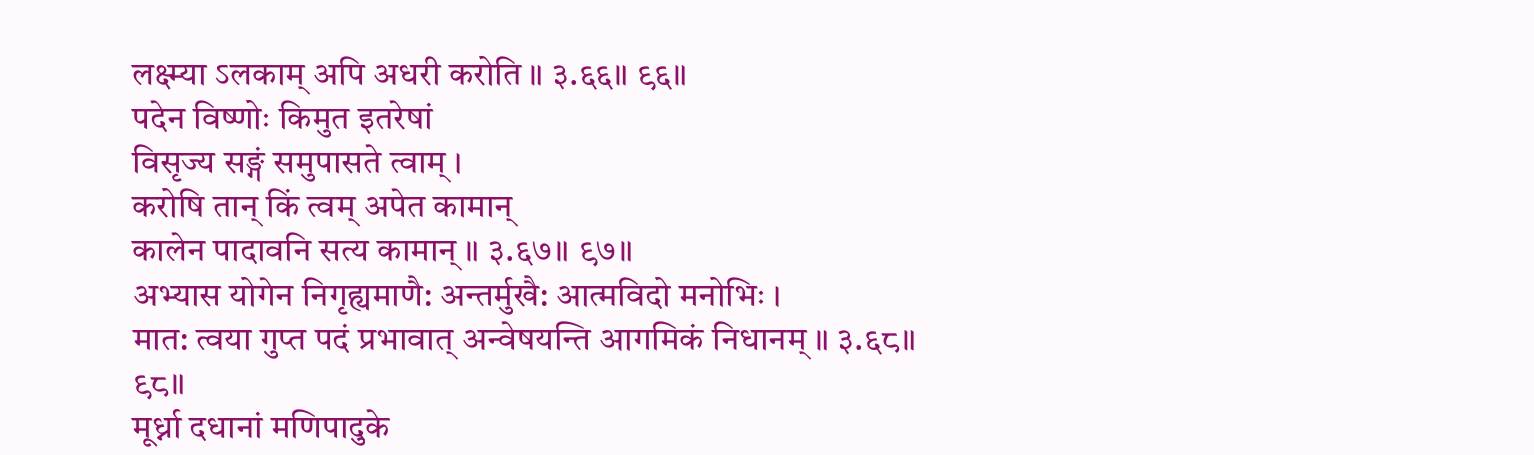लक्ष्म्या ऽलकाम् अपि अधरी करोति ॥ ३.६६॥ ९६॥
पदेन विष्णोः किमुत इतरेषां
विसृज्य सङ्गं समुपासते त्वाम् ।
करोषि तान् किं त्वम् अपेत कामान्
कालेन पादावनि सत्य कामान् ॥ ३.६७॥ ९७॥
अभ्यास योगेन निगृह्यमाणै: अन्तर्मुखै: आत्मविदो मनोभिः ।
मात: त्वया गुप्त पदं प्रभावात् अन्वेषयन्ति आगमिकं निधानम् ॥ ३.६८॥ ९८॥
मूर्ध्ना दधानां मणिपादुके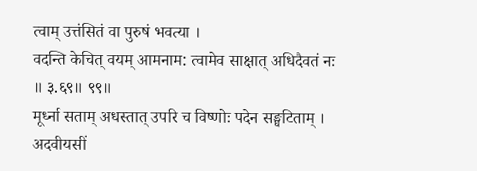त्वाम् उत्तंसितं वा पुरुषं भवत्या ।
वदन्ति केचित् वयम् आमनाम: त्वामेव साक्षात् अधिदैवतं नः ॥ ३.६९॥ ९९॥
मूर्ध्ना सताम् अधस्तात् उपरि च विष्णोः पदेन सङ्घटिताम् ।
अदवीयसीं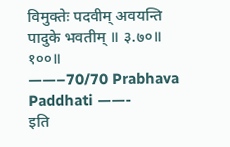विमुक्तेः पदवीम् अवयन्ति पादुके भवतीम् ॥ ३.७०॥ १००॥
——–70/70 Prabhava Paddhati ——-
इति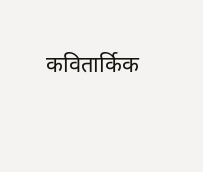कवितार्किक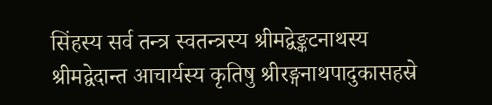सिंहस्य सर्व तन्त्र स्वतन्त्रस्य श्रीमद्वेङ्कटनाथस्य
श्रीमद्वेदान्त आचार्यस्य कृतिषु श्रीरङ्गनाथपादुकासहस्रे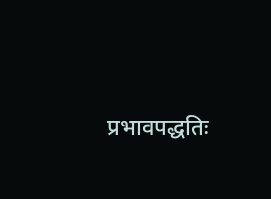प्रभावपद्धतिः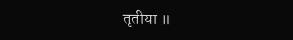तृतीया ॥